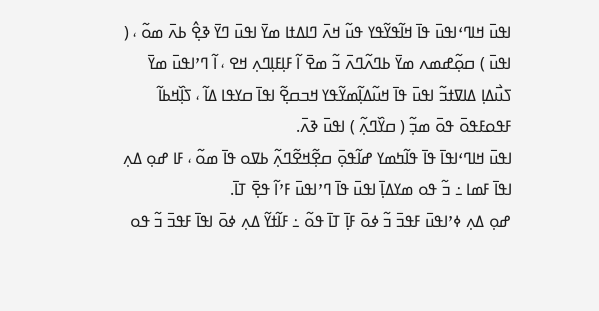ߊߟߎ߫ ߞߊߣߵߊߟߎ߫ ߟߊ߫ ߞߊ߬ߟߌ߬ߟߌ ߟߎ߬ ߞߍ߫ ߣߊߡߙߊ ߘߌ߫ ߊߟߎ߫ ߣߌ߫ ߢߐ߲߮ ߕߍ߫ ߘߋ߬ ، ( ߊߟߎ߫ ) ߛߋ߲߬ߝߘߍ ߘߌ߫ ߕߣߍ߬ߣߍ߫ ߏ߬ ߘߐ߫ ߊ߬ ߓߊ߲ߓߊ߲ߣߍ߲ ߞߐ ، ߊ߬ ߣߴߊߟߎ߫ ߘߌ߫ ߖߎ߯ߡߊ߲ ߡߊߜߙߏ߬ ߊߟߎ߫ ߟߊ߫ ߞߎ߬ߡߊ߲߬ߘߌ߬ߟߌ ߞߏߛߐ߲߬ ߊߟߊ߫ ߛߌߟߊ ߡߊ߬ ، ߖߊ߲߰ߞߕߊ߬ ߓߟߋߓߟߋ߫ ߟߋ߫ ߘߏ߲߬ ( ߛߌ߰ߣߍ߲߬ ) ߊߟߎ߫ ߢߍ߫.
ߊߟߎ߫ ߞߊߣߵߊߟߊ߫ ߟߊ߫ ߟߊ߬ߤߘߌ ߝߊ߬ߟߋ߲߫ ߛߐ߲߬ߞߐ߬ߣߍ߲߬ ߕߜߋ ߟߊ߫ ߘߋ߬ ، ߓߊ ߝߋ߲ ߡߍ߲ ߊߟߊ߫ ߓߘߊ ߸ ߏ߬ ߟߋ ߘߌߡߊ߲߫ ߊߟߎ߫ ߟߊ߫ ߣߴߊߟߎ߫ ߓߴߊ߬ ߟߐ߲߫ ߠߊ߫.
ߝߋ߲ ߡߍ߲ ߦߴߊߟߎ߫ ߓߟߏ߫ ߏ߬ ߦߋ߫ ߓߊ߲߫ ߠߊ߫ ߟߋ߬ ߸ ߓߊ߬ߙߌ߬ ߡߍ߲ ߦߋ߫ ߊߟߊ߫ ߓߟߏ߫ ߏ߬ ߟߋ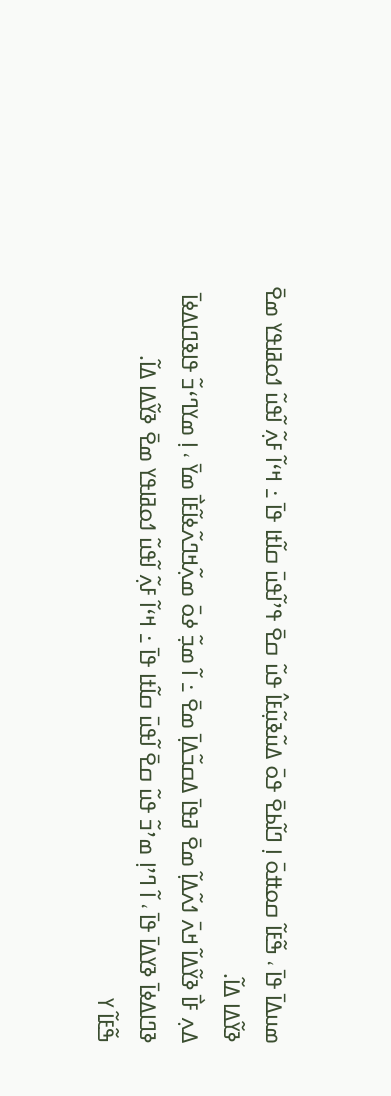ߘߎߡߊ߫ ߟߊ߫ ، ߒ߬ߓߊ߬ ߛߋߚߋ߫ ߊ߲ ߣߊ߬ߕߐ߫ ߟߋ߫ ߡߎ߬ߢߎ߲߬ߓߊ߮ ߟߎ߬ ߛߐ߫ ߟߴߊ߬ߟߎ߫ ߛߊ߬ߙߊ ߟߊ߫ ߸ ߞߵߊ߬ ߓߍ߲߬ ߊ߬ߟߎ߬ ߗߋߥߊߟߌ ߘߐ߫ ߢߌ߬ߡߊ ߡߊ߬.
ߡߍ߲ ߓߊ߯ ߢߌ߬ߡߊ߬ ߞߍ߫ ߗߍ߬ߡߊ߲߬ ߘߐ߫ ߥߟߊ߫ ߡߛߏ߬ߡߊ߲߫ ߘߐ߫ ߸ ߊ߬ ߘߏ߲߬ ߦߋ߫ ߘߍ߲߬ߞߣߍ߬ߦߊ߬ߓߊ߯ ߘߌ߫ ، ߊ߲ ߘߌߣߵߏ߬ ߟߊߢߣߊߡߦߊ߫ ߢߣߊߡߦߊ߫ ߢߌߡߊ߫ ߟߊ߫ ، ߊ߬ ߣߴߊ߲ ߘߴߏ߬ ߟߎ߬ ߛߐ߫ ߊ߬ߟߎ߫ ߛߊ߬ߙߊ ߟߊ߫ ߸ ߞߵߊ߬ ߓߍ߲߬ ߊ߬ߟߎ߬ ߗߋߥߊߟߌ ߘߐ߫ ߢߌ߬ߡߊ ߡߊ߬.
ߒ߬ߓߊ߬ ߌ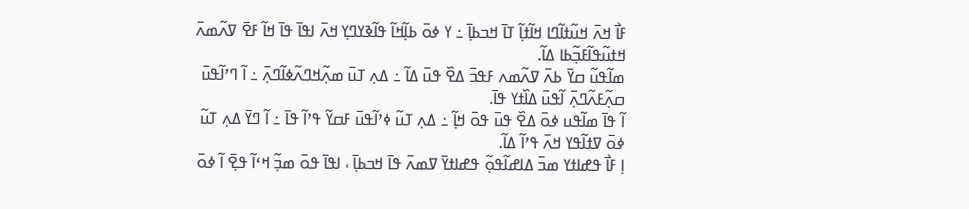ߓߊ߯ ߞߍ߫ ߞߎ߬ߙߊ߬ߣߊ ߞߊ߬ߙߊ߲߬ ߠߊ߫ ߞߏߕߊ߲߫ ߸ ߌ ߦߋ߫ ߕߊ߲߬ߞߊ߬ ߟߊ߬ߢߌߣߌ߲ ߞߍ߫ ߊߟߊ߫ ߟߊ߫ ߞߊ߬ ߓߐ߫ ߜߍ߬ߘߍ߫ ߞߙߎ߬ߟߊ߬ߓߏ߲߬ߕߊ ߡߊ߬.
ߘߊ߬ߟߎ߬ ߛߌ߫ ߕߍ߫ ߜߍ߬ߘߍ ߓߟߏ߫ ߡߐ߰ ߟߎ߫ ߡߊ߬ ߸ ߡߍ߲ ߠߎ߫ ߘߍ߲߬ߞߣߍ߬ߦߊ߬ߣߍ߲߫ ߸ ߊ߬ ߣߴߊ߬ߟߎ߫ ߛߍ߲߬ߓߍ߬ߣߍ߲߫ ߊ߬ߟߎ߫ ߡߊ߰ߙߌ ߟߊ߫.
ߊ߬ ߟߊ߫ ߘߊ߬ߟߎ ߦߋ߫ ߡߐ߰ ߟߎ߫ ߟߋ߫ ߞߊ߲߬ ߸ ߡߍ߲ ߠߎ߬ ߦߴߊ߬ߟߎ߫ ߓߛߌ߬ ߟߴߊ߬ ߟߊ߫ ߸ ߊ߬ ߣߌ߫ ߡߍ߲ ߠߎ߬ ߦߋ߫ ߜߙߊ߬ߟߌ ߞߍ߫ ߟߴߊ߬ ߡߊ߬.
ߊ߲ ߓߊ߯ ߟߝߊߙߌ ߘߏ߫ ߡߊߝߊ߬ߟߋ߲߬ ߟߝߊߙߌ߫ ߜߘߍ߫ ߟߊ߫ ߞߏߕߊ߲߫ ، ߊߟߊ߫ ߟߋ߫ ߘߏ߲߬ ߞߵߊ߬ ߟߐ߲߫ ߊ߬ ߦߋ߫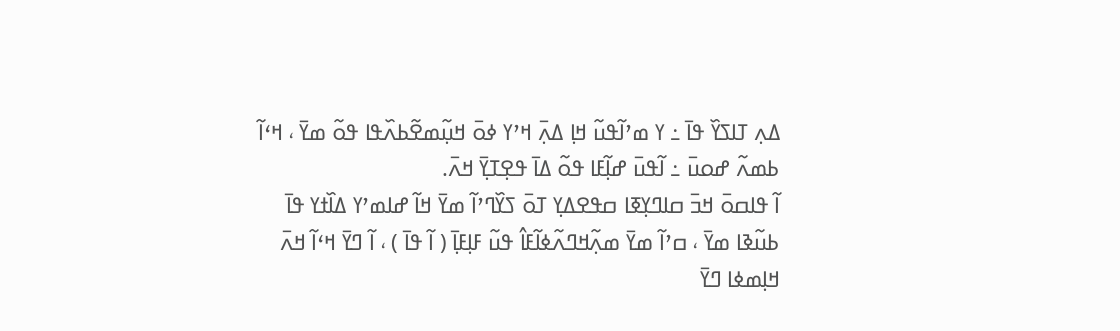ߡߍ߲ ߠߊߖߌ߰ ߟߊ߫ ߸ ߌ ߘߴߊ߬ߟߎ߬ ߞߊ߲ ߡߍ߲߫ ߞߴߌ ߦߋ߫ ߞߎ߲߬ߘߐ߬ߕߍ߰ߟߊ ߟߋ߬ ߘߌ߫ ، ߞߵߊ߬ ߕߘߍ߬ ߝߋߎ߫ ߸ ߊ߬ߟߎ߫ ߝߊ߲߬ߓߊ ߟߋ߬ ߡߊ߫ ߟߐ߲ߠߌ߲߫ ߞߍ߫.
ߊ߬ ߟߊߛߋ߫ ߞߏ߫ ߛߊߣߌ߲ߧߊ ߛߟߐߡߌ߲ ߠߋ߫ ߖߌ߰ߣߴߊ߬ ߘߌ߫ ߞߊ߬ ߝߊߘߴߌ ߡߊ߰ߙߌ ߟߊ߫ ߕߎ߬ߢߊ ߘߌ߫ ، ߛߴߊ߬ ߘߌ߫ ߘߍ߲߬ߞߣߍ߬ߦߊ߬ߓߊ߮ ߟߎ߬ ߓߊ߲ߓߊ߲߫ ( ߊ߬ ߟߊ߫ ) ، ߊ߬ ߣߌ߫ ߞߵߊ߬ ߞߍ߫ ߞߊ߲ߘߦߊ ߣߌ߫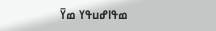ߘߟߊߝߎߟߌ ߘߌ߫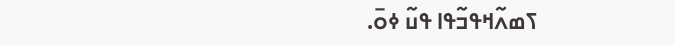ߖߘߍ߬ߞߟߏ߬ߟߊ ߟߎ߬ ߦߋ߫.